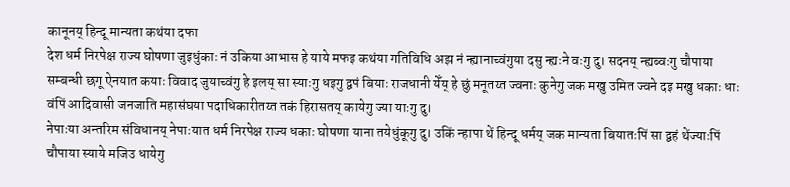कानूनय् हिन्दू मान्यता कथंया दफा
देश धर्म निरपेक्ष राज्य घोषणा जुइधुंकाः नं उकिया आभास हे याये मफइ कथंया गतिविधि अझ नं न्ह्यानाच्वंगुया दसु न्ह्यःने वःगु दु। सदनय् न्ह्यब्वःगु चौपाया सम्बन्धी छगू ऐनयात कयाः विवाद जुयाच्वंगु हे इलय् सा स्याःगु धइगु द्वपं बियाः राजधानी येँय् हे छुं मनूतय्त ज्वनाः कुनेगु जक मखु उमित ज्वने दइ मखु धकाः धाः वंपिं आदिवासी जनजाति महासंघया पदाधिकारीतय्त तकं हिरासतय् कायेगु ज्या याःगु दु।
नेपाःया अन्तरिम संविधानय् नेपाःयात धर्म निरपेक्ष राज्य धकाः घोषणा याना तयेधुंकूगु दु। उकिं न्हापा थें हिन्दू धर्मय् जक मान्यता बियातःपिं सा द्वहं थेंज्याःपिं चौपाया स्याये मजिउ धायेगु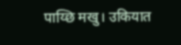पाय्छि मखु। उकियात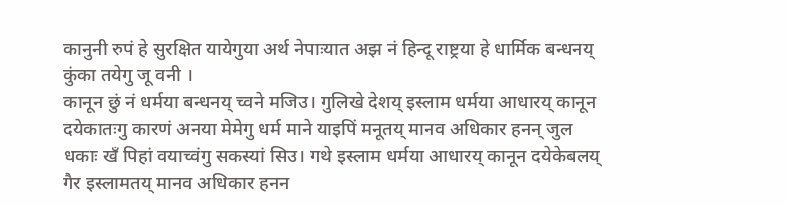कानुनी रुपं हे सुरक्षित यायेगुया अर्थ नेपाःयात अझ नं हिन्दू राष्ट्रया हे धार्मिक बन्धनय् कुंका तयेगु जू वनी ।
कानून छुं नं धर्मया बन्धनय् च्वने मजिउ। गुलिखे देशय् इस्लाम धर्मया आधारय् कानून दयेकातःगु कारणं अनया मेमेगु धर्म माने याइपिं मनूतय् मानव अधिकार हनन् जुल धकाः खँ पिहां वयाच्वंगु सकस्यां सिउ। गथे इस्लाम धर्मया आधारय् कानून दयेकेबलय् गैर इस्लामतय् मानव अधिकार हनन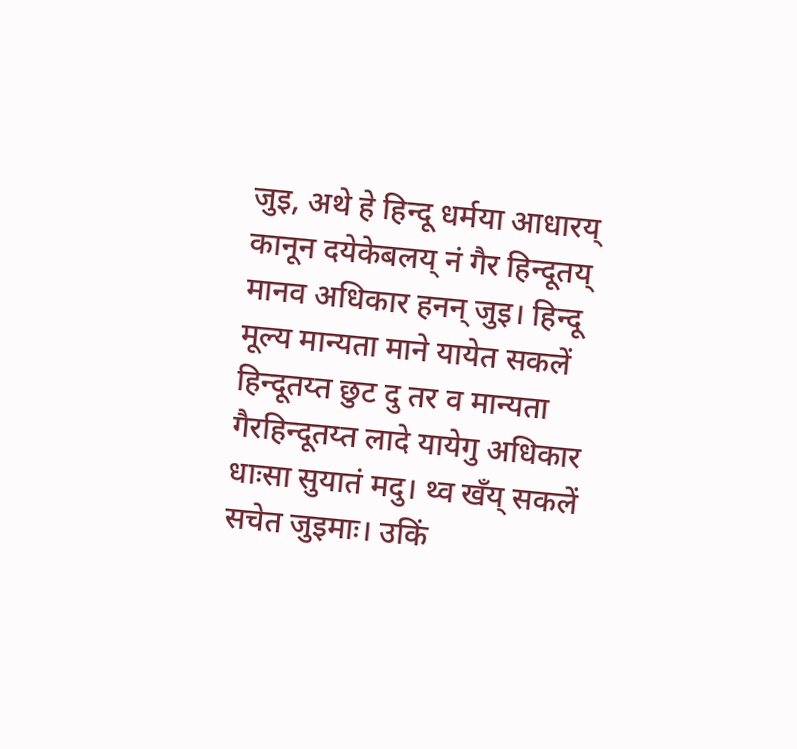जुइ, अथे हे हिन्दू धर्मया आधारय् कानून दयेकेबलय् नं गैर हिन्दूतय् मानव अधिकार हनन् जुइ। हिन्दू मूल्य मान्यता माने यायेत सकलें हिन्दूतय्त छुट दु तर व मान्यता गैरहिन्दूतय्त लादे यायेगु अधिकार धाःसा सुयातं मदु। थ्व खँय् सकलें सचेत जुइमाः। उकिं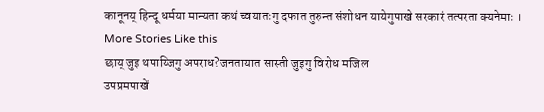कानूनय् हिन्दू धर्मया मान्यता कथं च्वयातःगु दफात तुरुन्त संशोधन यायेगुपाखे सरकारं तत्परता क्यनेमाः ।
More Stories Like this
छाय् जुइ थपाय्जिगु अपराध?जनतायात सास्ती जुइगु विरोध मजिल
उपप्रमपाखें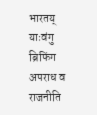भारतय् याःवंगु ब्रिफिंग
अपराध व राजनीति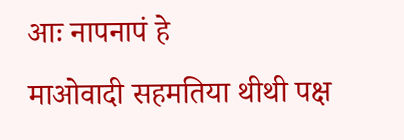आः नापनापं हे
माओवादी सहमतिया थीथी पक्ष